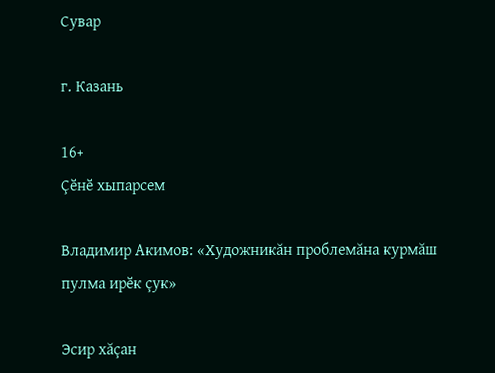Сувар

г. Казань

16+
Çӗнӗ хыпарсем

Владимир Акимов: «Художникăн проблемăна курмăш пулма ирӗк çук»

Эсир хăçан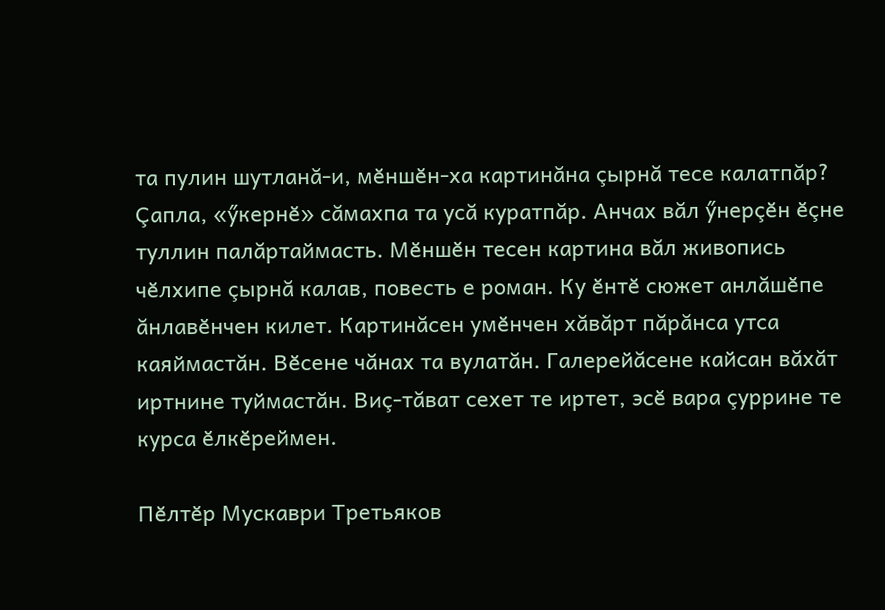та пулин шутланă-и, мӗншӗн-ха картинăна çырнă тесе калатпăр? Çапла, «ӳкернӗ» сăмахпа та усă куратпăр. Анчах вăл ӳнерçӗн ӗçне туллин палăртаймасть. Мӗншӗн тесен картина вăл живопись чӗлхипе çырнă калав, повесть е роман. Ку ӗнтӗ сюжет анлăшӗпе ăнлавӗнчен килет. Картинăсен умӗнчен хăвăрт пăрăнса утса каяймастăн. Вӗсене чăнах та вулатăн. Галерейăсене кайсан вăхăт иртнине туймастăн. Виç-тăват сехет те иртет, эсӗ вара çуррине те курса ӗлкӗреймен.

Пӗлтӗр Мускаври Третьяков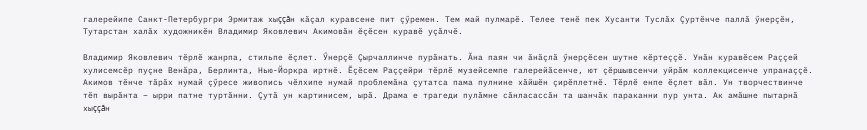галерейипе Санкт-Петербургри Эрмитаж хыççăн кăçал куравсене пит çӳремен. Тем май пулмарӗ. Телее тенӗ пек Хусанти Туслăх Çуртӗнче паллă ӳнерçӗн, Тутарстан халăх художникӗн Владимир Яковлевич Акимовăн ӗçӗсен куравӗ уçăлчӗ.

Владимир Яковлевич тӗрлӗ жанрпа, стильпе ӗçлет. Ӳнерçӗ Çырчаллинче пурăнать. Ăна паян чи ӑнӑçлӑ ӳнерçӗсен шутне кӗртеççӗ. Унăн куравӗсем Раççей хулисемсӗр пуçне Венӑра, Берлинта, Нью-Йоркра иртнӗ. Ӗçӗсем Раççейри тӗрлӗ музейсемпе галерейӑсенче, ют çӗршывсенчи уйрӑм коллекцисенче упранаççӗ. Акимов тӗнче тӑрӑх нумай çӳресе живопись чӗлхипе нумай проблемăна çутатса пама пулнине хăйшӗн çирӗплетнӗ. Тӗрлӗ енпе ӗçлет вăл. Ун творчествинче тӗп вырăнта – ырри патне туртăнни. Çутă ун картинисем, ырă. Драма е трагеди пулăмне сăнласассăн та шанчăк параканни пур унта. Ак амăшне пытарнă хыççăн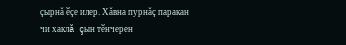çырнă ӗçе илер. Хăвна пурнăç паракан чи хаклă çын тӗнчерен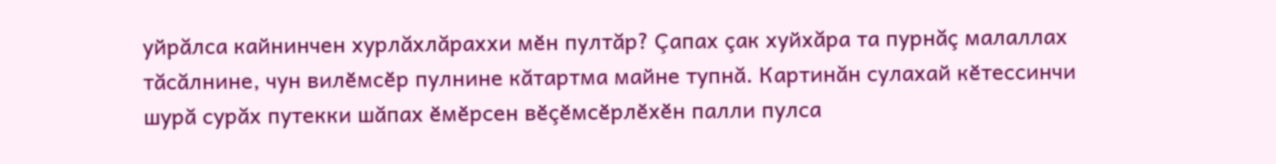уйрăлса кайнинчен хурлăхлăраххи мӗн пултăр? Çапах çак хуйхăра та пурнăç малаллах тăсăлнине, чун вилӗмсӗр пулнине кăтартма майне тупнă. Картинăн сулахай кӗтессинчи шурă сурăх путекки шăпах ӗмӗрсен вӗçӗмсӗрлӗхӗн палли пулса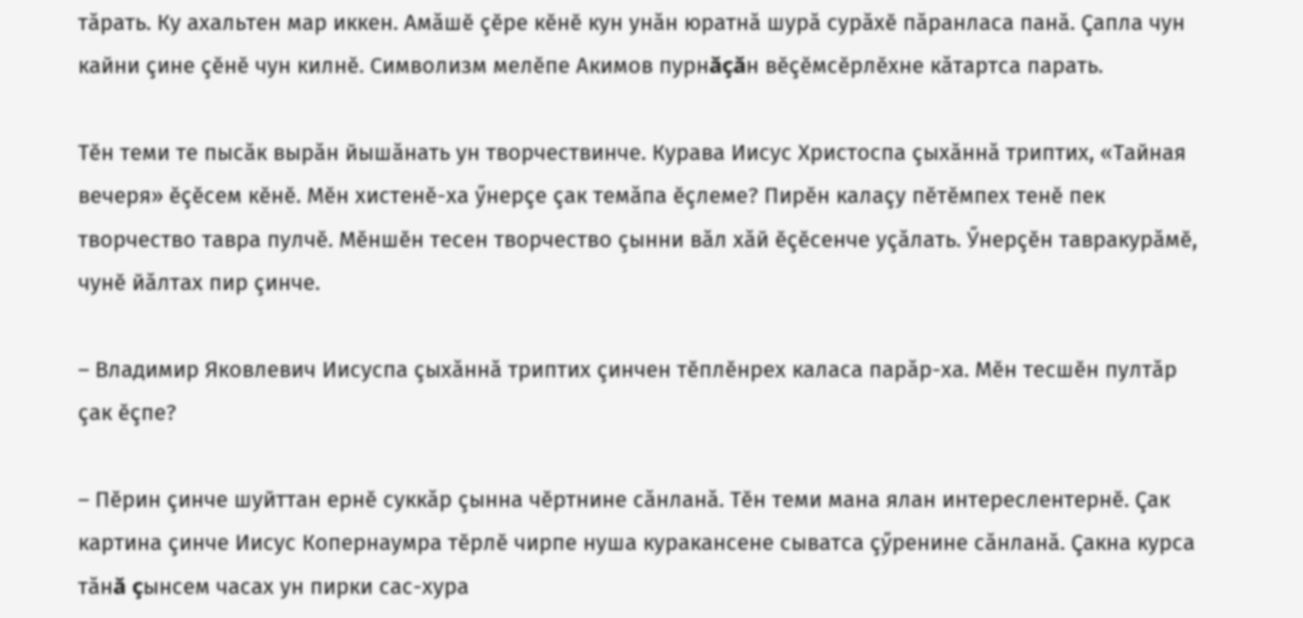тăрать. Ку ахальтен мар иккен. Амăшӗ çӗре кӗнӗ кун унăн юратнă шурă сурăхӗ пăранласа панă. Çапла чун кайни çине çӗнӗ чун килнӗ. Символизм мелӗпе Акимов пурнăçăн вӗçӗмсӗрлӗхне кăтартса парать.

Тӗн теми те пысăк вырăн йышăнать ун творчествинче. Курава Иисус Христоспа çыхăннă триптих, «Тайная вечеря» ӗçӗсем кӗнӗ. Мӗн хистенӗ-ха ӳнерçе çак темăпа ӗçлеме? Пирӗн калаçу пӗтӗмпех тенӗ пек творчество тавра пулчӗ. Мӗншӗн тесен творчество çынни вăл хăй ӗçӗсенче уçăлать. Ӳнерçӗн тавракурăмӗ, чунӗ йăлтах пир çинче.

– Владимир Яковлевич Иисуспа çыхăннă триптих çинчен тӗплӗнрех каласа парăр-ха. Мӗн тесшӗн пултăр çак ӗçпе?

– Пӗрин çинче шуйттан ернӗ суккăр çынна чӗртнине сăнланă. Тӗн теми мана ялан интереслентернӗ. Çак картина çинче Иисус Копернаумра тӗрлӗ чирпе нуша куракансене сыватса çӳренине сăнланă. Çакна курса тăнă çынсем часах ун пирки сас-хура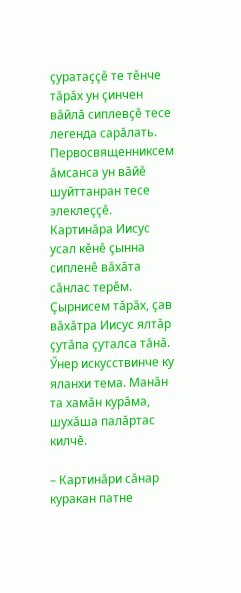çуратаççӗ те тӗнче тăрăх ун çинчен вăйлă сиплевçӗ тесе легенда сарăлать. Первосвященниксем ăмсанса ун вăйӗ шуйттанран тесе элеклеççӗ. Картинăра Иисус усал кӗнӗ çынна сипленӗ вăхăта сăнлас терӗм. Çырнисем тăрăх, çав вăхăтра Иисус ялтăр çутăпа çуталса тăнă. Ӳнер искусствинче ку яланхи тема. Манăн та хамăн курăма, шухăша палăртас килчӗ.

– Картинăри сăнар куракан патне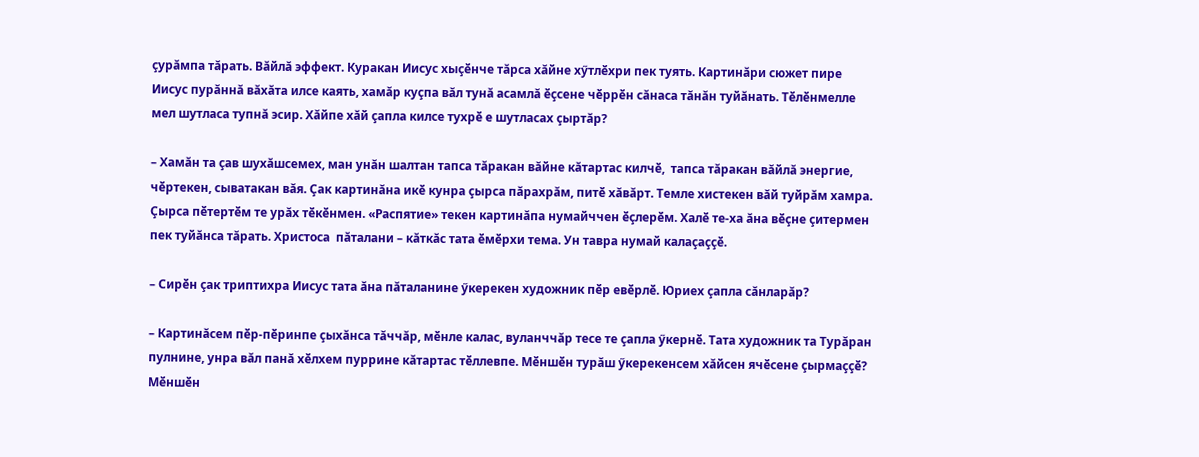çурăмпа тăрать. Вăйлă эффект. Куракан Иисус хыçӗнче тăрса хăйне хӳтлӗхри пек туять. Картинăри сюжет пире Иисус пурăннă вăхăта илсе каять, хамăр куçпа вăл тунă асамлă ӗçсене чӗррӗн сăнаса тăнăн туйăнать. Тӗлӗнмелле мел шутласа тупнă эсир. Хăйпе хăй çапла килсе тухрӗ е шутласах çыртăр?

– Хамăн та çав шухăшсемех, ман унăн шалтан тапса тăракан вăйне кăтартас килчӗ,  тапса тăракан вăйлă энергие, чӗртекен, сыватакан вăя. Çак картинăна икӗ кунра çырса пăрахрăм, питӗ хăвăрт. Темле хистекен вăй туйрăм хамра. Çырса пӗтертӗм те урăх тӗкӗнмен. «Распятие» текен картинăпа нумайччен ӗçлерӗм. Халӗ те-ха ăна вӗçне çитермен пек туйăнса тăрать. Христоса  пăталани – кăткăс тата ӗмӗрхи тема. Ун тавра нумай калаçаççӗ.

– Сирӗн çак триптихра Иисус тата ăна пăталанине ӳкерекен художник пӗр евӗрлӗ. Юриех çапла сăнларăр?

– Картинăсем пӗр-пӗринпе çыхăнса тăччăр, мӗнле калас, вуланччăр тесе те çапла ӳкернӗ. Тата художник та Турăран пулнине, унра вăл панă хӗлхем пуррине кăтартас тӗллевпе. Мӗншӗн турăш ӳкерекенсем хăйсен ячӗсене çырмаççӗ? Мӗншӗн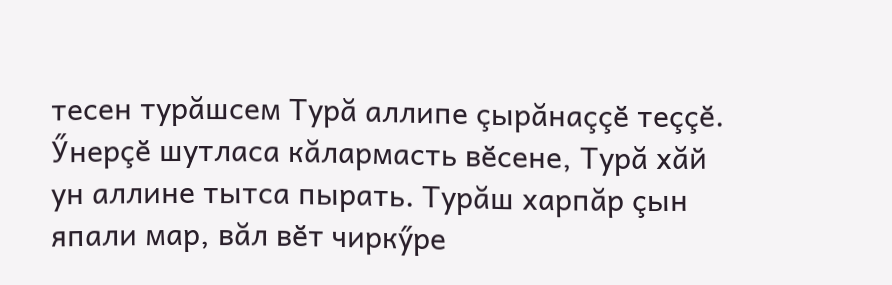тесен турăшсем Турă аллипе çырăнаççӗ теççӗ. Ӳнерçӗ шутласа кăлармасть вӗсене, Турă хăй ун аллине тытса пырать. Турăш харпăр çын япали мар, вăл вӗт чиркӳре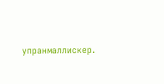упранмаллискер.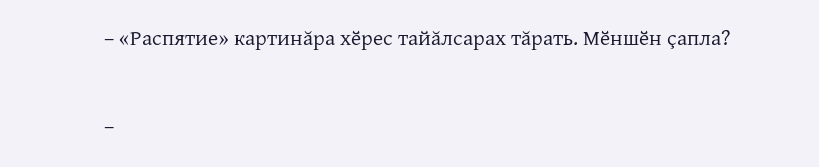– «Распятие» картинăра хӗрес тайăлсарах тăрать. Мӗншӗн çапла?

–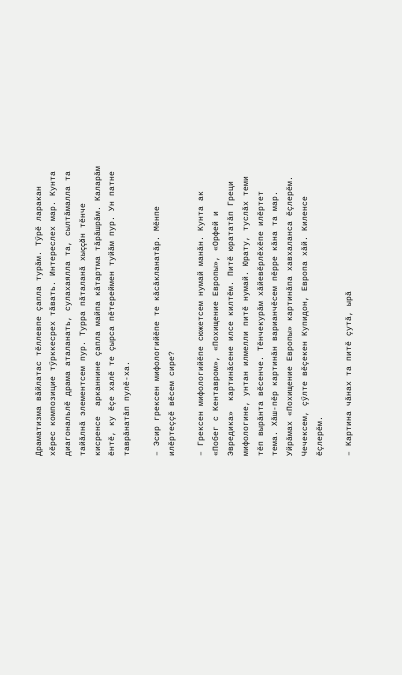Драматизма вăйлатас тӗллевпе çапла турăм. Тӳрӗ ларакан хӗрес композицие тӳрккесрех тăвать. Интереслех мар. Кунта диагональлӗ драма аталанать, сулахаялла та, сылтăмалла та тайăлнă элементсем пур. Турра пăталанă хыççăн тӗнче кисренсе  арканнине çапла майпа кăтартма тăрăшрăм. Каларăм ӗнтӗ, ку ӗçе халӗ те çырса пӗтереймен туйăм пур. Ун патне таврăнатăп пулӗ-ха.

– Эсир грексен мифологийӗпе те кăсăкланатăр. Мӗнпе илӗртеççӗ вӗсем сире?

– Грексен мифологийӗпе сюжетсем нумай манăн. Кунта ак «Побег с Кентавром», «Похищение Европы», «Орфей и Эвредика»  картинăсене илсе килтӗм. Питӗ юрататăп Греци мифологине, унтан илмелли питӗ нумай. Юрату, туслăх теми тӗп вырăнта вӗсенче. Тӗнчекурăм хăйевӗрлӗхӗпе илӗртет тема. Хăш-пӗр картинăн варианчӗсем пӗрре кăна та мар. Уйрăмах «Похищение Европы» картинăпа хавхаланса ӗçлерӗм. Чечексем, çӳлте вӗçекен Купидон, Европа хăй. Киленсе ӗçлерӗм.

– Картина чăнах та питӗ çутă, ырă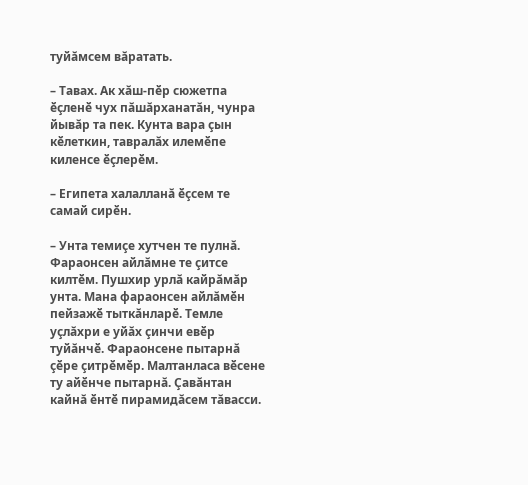туйăмсем вăратать.

– Тавах. Ак хăш-пӗр сюжетпа ӗçленӗ чух пăшăрханатăн, чунра йывăр та пек. Кунта вара çын кӗлеткин, тавралăх илемӗпе киленсе ӗçлерӗм.

– Египета халалланă ӗçсем те самай сирӗн.

– Унта темиçе хутчен те пулнă. Фараонсен айлăмне те çитсе килтӗм. Пушхир урлă кайрăмăр унта. Мана фараонсен айлăмӗн пейзажӗ тыткăнларӗ. Темле уçлăхри е уйăх çинчи евӗр туйăнчӗ. Фараонсене пытарнă çӗре çитрӗмӗр. Малтанласа вӗсене ту айӗнче пытарнă. Çавăнтан кайнă ӗнтӗ пирамидăсем тăвасси.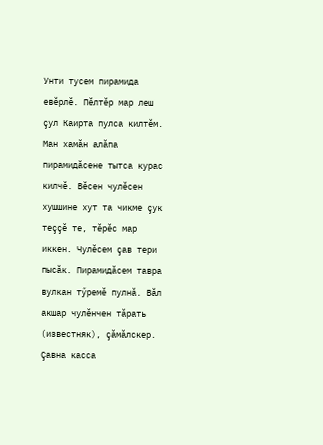Унти тусем пирамида евӗрлӗ. Пӗлтӗр мар леш çул Каирта пулса килтӗм. Ман хамăн алăпа пирамидăсене тытса курас килчӗ. Вӗсен чулӗсен хушшине хут та чикме çук теççӗ те, тӗрӗс мар иккен. Чулӗсем çав тери пысăк. Пирамидăсем тавра вулкан тӳремӗ пулнă. Вăл акшар чулӗнчен тăрать (известняк), çăмăлскер. Çавна касса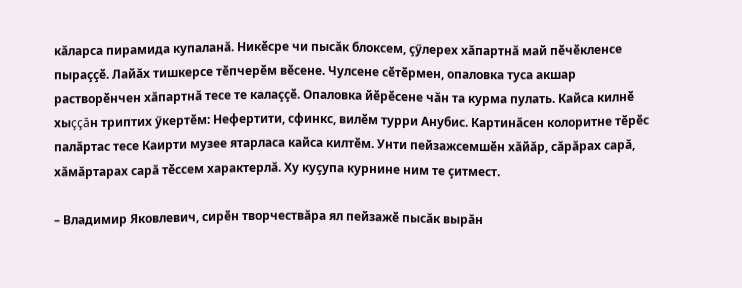кăларса пирамида купаланă. Никӗсре чи пысăк блоксем, çӳлерех хăпартнă май пӗчӗкленсе пыраççӗ. Лайăх тишкерсе тӗпчерӗм вӗсене. Чулсене сӗтӗрмен, опаловка туса акшар растворӗнчен хăпартнă тесе те калаççӗ. Опаловка йӗрӗсене чăн та курма пулать. Кайса килнӗ хыççăн триптих ӳкертӗм: Нефертити, сфинкс, вилӗм турри Анубис. Картинăсен колоритне тӗрӗс палăртас тесе Каирти музее ятарласа кайса килтӗм. Унти пейзажсемшӗн хăйăр, сăрăрах сарă, хăмăртарах сарă тӗссем характерлă. Ху куçупа курнине ним те çитмест.

– Владимир Яковлевич, сирӗн творчествăра ял пейзажӗ пысăк вырăн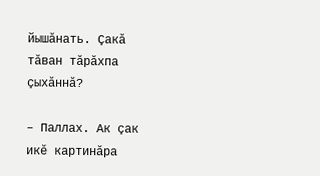йышăнать. Çакă тăван тăрăхпа çыхăннă?

– Паллах. Ак çак икӗ картинăра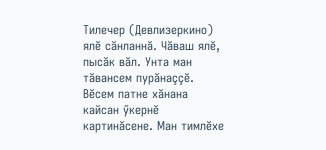Тилечер (Девлизеркино) ялӗ сăнланнă. Чăваш ялӗ, пысăк вăл. Унта ман тăвансем пурăнаççӗ. Вӗсем патне хăнана кайсан ӳкернӗ картинăсене. Ман тимлӗхе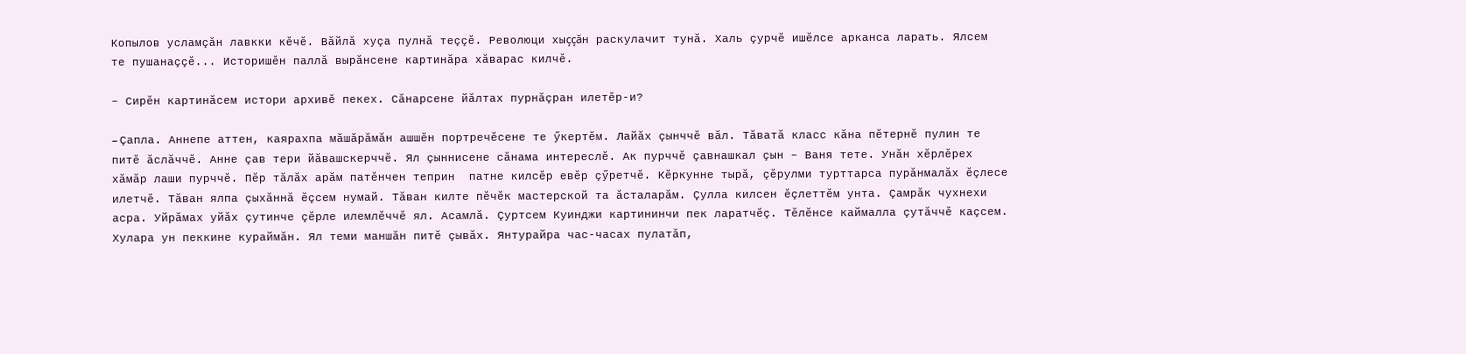Копылов усламçăн лавкки кӗчӗ. Вăйлă хуçа пулнă теççӗ. Революци хыççăн раскулачит тунă. Халь çурчӗ ишӗлсе арканса ларать. Ялсем те пушанаççӗ... Историшӗн паллă вырăнсене картинăра хăварас килчӗ.

– Сирӗн картинăсем истори архивӗ пекех. Сăнарсене йăлтах пурнăçран илетӗр-и?

– Çапла. Аннепе аттен, каярахпа мăшăрăмăн ашшӗн портречӗсене те ӳкертӗм. Лайăх çынччӗ вăл. Тăватă класс кăна пӗтернӗ пулин те питӗ ăслăччӗ. Анне çав тери йăвашскерччӗ. Ял çыннисене сăнама интереслӗ. Ак пурччӗ çавнашкал çын – Ваня тете. Унăн хӗрлӗрех хăмăр лаши пурччӗ. Пӗр тăлăх арăм патӗнчен теприн  патне килсӗр евӗр çӳретчӗ. Кӗркунне тырă, çӗрулми турттарса пурăнмалăх ӗçлесе илетчӗ. Тăван ялпа çыхăннă ӗçсем нумай. Тăван килте пӗчӗк мастерской та ăсталарăм. Çулла килсен ӗçлеттӗм унта. Çамрăк чухнехи асра. Уйрăмах уйăх çутинче çӗрле илемлӗччӗ ял. Асамлă. Çуртсем Куинджи картининчи пек ларатчӗç. Тӗлӗнсе каймалла çутăччӗ каçсем. Хулара ун пеккине кураймăн. Ял теми маншӑн питӗ çывӑх. Янтурайра час-часах пулатӑп,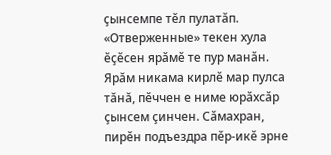çынсемпе тӗл пулатӑп.  «Отверженные» текен хула ӗçӗсен ярӑмӗ те пур манӑн. Ярăм никама кирлӗ мар пулса тăнă, пӗччен е ниме юрӑхсӑр çынсем çинчен. Сӑмахран, пирӗн подъездра пӗр-икӗ эрне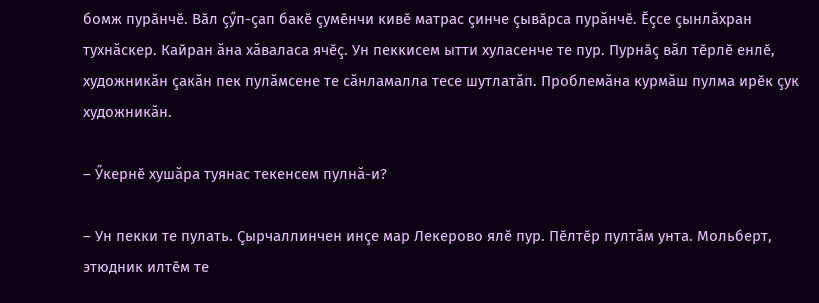бомж пурӑнчӗ. Вӑл çӳп-çап бакӗ çумӗнчи кивӗ матрас çинче çывӑрса пурăнчӗ. Ӗçсе çынлăхран тухнăскер. Кайран ăна хăваласа ячӗç. Ун пеккисем ытти хуласенче те пур. Пурнӑç вăл тӗрлӗ енлӗ, художникăн çакăн пек пулăмсене те сăнламалла тесе шутлатăп. Проблемăна курмăш пулма ирӗк çук художникăн.

– Ӳкернӗ хушăра туянас текенсем пулнă-и?

– Ун пекки те пулать. Çырчаллинчен инçе мар Лекерово ялӗ пур. Пӗлтӗр пултăм унта. Мольберт, этюдник илтӗм те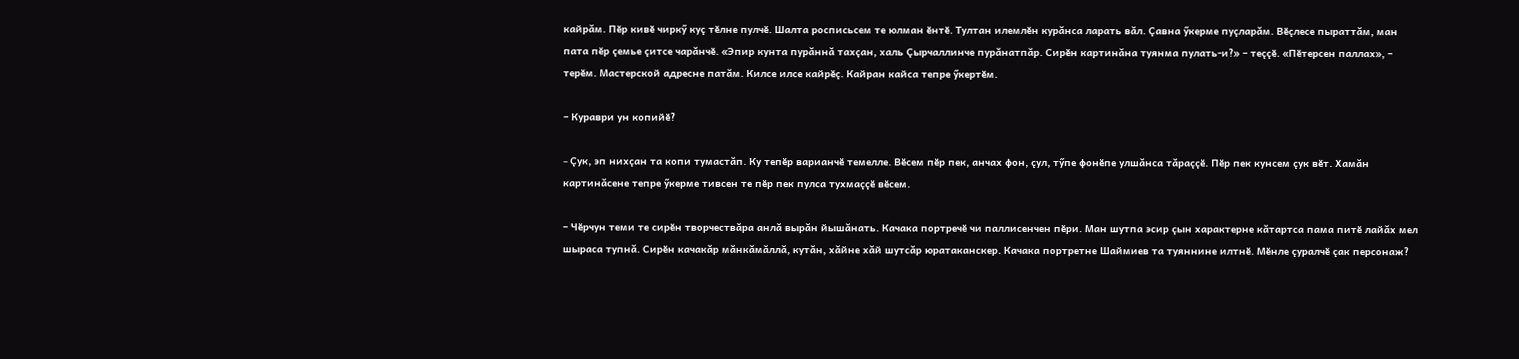кайрăм. Пӗр кивӗ чиркӳ куç тӗлне пулчӗ. Шалта росписьсем те юлман ӗнтӗ. Тултан илемлӗн курăнса ларать вăл. Çавна ӳкерме пуçларăм. Вӗçлесе пыраттăм, ман пата пӗр çемье çитсе чарăнчӗ. «Эпир кунта пурăннă тахçан, халь Çырчаллинче пурăнатпăр. Сирӗн картинăна туянма пулать-и?» – теççӗ. «Пӗтерсен паллах», – терӗм. Мастерской адресне патăм. Килсе илсе кайрӗç. Кайран кайса тепре ӳкертӗм.

– Кураври ун копийӗ?

– Çук, эп нихçан та копи тумастăп. Ку тепӗр варианчӗ темелле. Вӗсем пӗр пек, анчах фон, çул, тӳпе фонӗпе улшăнса тăраççӗ. Пӗр пек кунсем çук вӗт. Хамăн картинăсене тепре ӳкерме тивсен те пӗр пек пулса тухмаççӗ вӗсем.

– Чӗрчун теми те сирӗн творчествăра анлă вырăн йышăнать. Качака портречӗ чи паллисенчен пӗри. Ман шутпа эсир çын характерне кăтартса пама питӗ лайăх мел шыраса тупнă. Сирӗн качакăр мăнкăмăллă, кутăн, хăйне хăй шутсăр юратаканскер. Качака портретне Шаймиев та туяннине илтнӗ. Мӗнле çуралчӗ çак персонаж?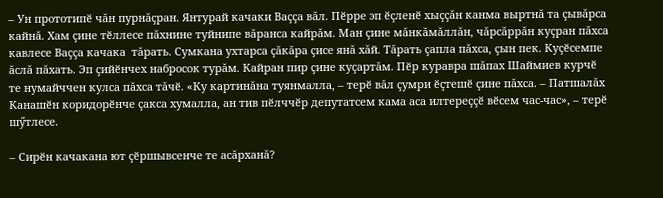– Ун прототипӗ чăн пурнăçран. Янтурай качаки Ваççа вăл. Пӗрре эп ӗçленӗ хыççăн канма выртнă та çывăрса кайнă. Хам çине тӗллесе пăхнине туйнипе вăранса кайрăм. Ман çине мăнкăмăллăн, чăрсăррăн куçран пăхса кавлесе Ваççа качака  тăрать. Сумкана ухтарса çăкăра çисе янă хăй. Тăрать çапла пăхса, çын пек. Куçӗсемпе ăслă пăхать. Эп çийӗнчех набросок турăм. Кайран пир çине куçартăм. Пӗр куравра шăпах Шаймиев курчӗ те нумайччен кулса пăхса тăчӗ. «Ку картинăна туянмалла, – терӗ вăл çумри ӗçтешӗ çине пăхса. – Патшалăх Канашӗн коридорӗнче çакса хумалла, ан тив пӗлччӗр депутатсем кама аса илтереççӗ вӗсем час-час», – терӗ шӳтлесе.

– Сирӗн качакана ют çӗршывсенче те асăрханă?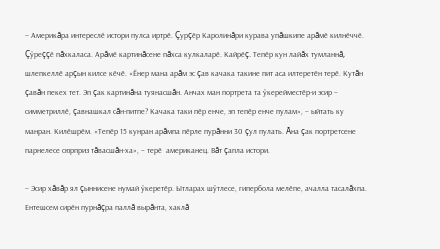– Америкăра интереслӗ истори пулса иртрӗ. Çурçӗр Каролинăри курава упăшкипе арăмӗ килнӗччӗ. Çӳреççӗ пăхкаласа. Арăмӗ картинăсене пăхса кулкаларӗ. Кайрӗç. Тепӗр кун лайăх тумланнă, шлепкеллӗ арçын килсе кӗчӗ. «Ӗнер мана арăм эс çав качака такине пит аса илтеретӗн терӗ. Кутăн çавăн пекех тет. Эп çак картинăна туянасшăн. Анчах ман портрета та ӳкерейместӗр-и эсир – симметриллӗ, çавнашкал сăн-питпе? Качака таки пӗр енче, эп тепӗр енче пулам», – ыйтать ку манран. Килӗшрӗм. «Тепӗр 15 кунран арăмпа пӗрле пурăнни 30 çул пулать. Ăна çак портретсене парнелесе сюрприз тăвасшăн-ха», – терӗ  американец. Вăт çапла истори.

– Эсир хăвăр ял çыннисене нумай ӳкеретӗр. Ытларах шӳтлесе, гипербола мелӗпе, ачалла тасалăхпа. Ентешсем сирӗн пурнăçра паллă вырăнта, хаклă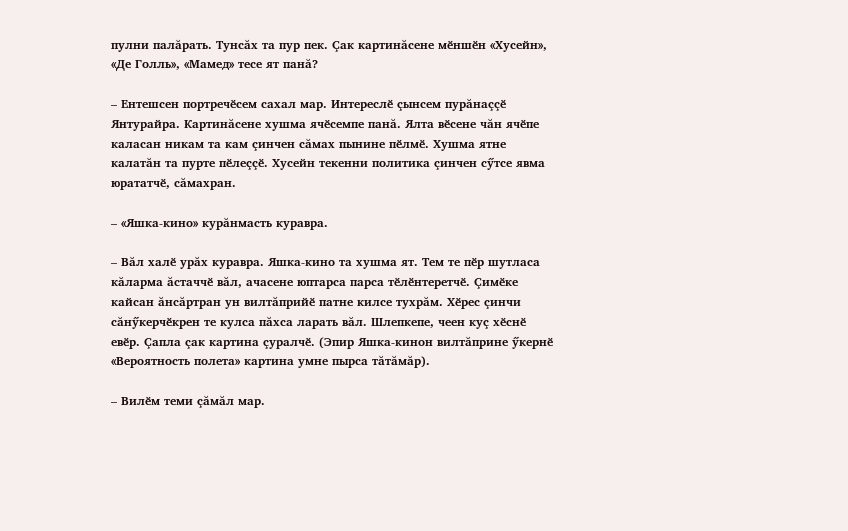пулни палăрать. Тунсăх та пур пек. Çак картинăсене мӗншӗн «Хусейн», «Де Голль», «Мамед» тесе ят панă?

– Ентешсен портречӗсем сахал мар. Интереслӗ çынсем пурăнаççӗ Янтурайра. Картинăсене хушма ячӗсемпе панă. Ялта вӗсене чăн ячӗпе каласан никам та кам çинчен сăмах пынине пӗлмӗ. Хушма ятне калатăн та пурте пӗлеççӗ. Хусейн текенни политика çинчен сӳтсе явма юрататчӗ, сăмахран.

– «Яшка-кино» курăнмасть куравра.

– Вăл халӗ урăх куравра. Яшка-кино та хушма ят. Тем те пӗр шутласа кăларма ăстаччӗ вăл, ачасене юптарса парса тӗлӗнтеретчӗ. Çимӗке кайсан ăнсăртран ун вилтăприйӗ патне килсе тухрăм. Хӗрес çинчи сăнӳкерчӗкрен те кулса пăхса ларать вăл. Шлепкепе, чеен куç хӗснӗ евӗр. Çапла çак картина çуралчӗ. (Эпир Яшка-кинон вилтăприне ӳкернӗ «Вероятность полета» картина умне пырса тăтăмăр).

– Вилӗм теми çăмăл мар.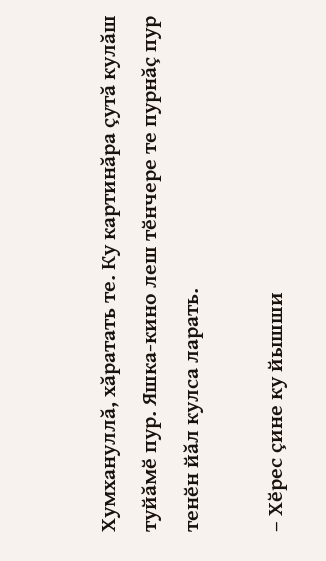Хумхануллă, хăратать те. Ку картинăра çутă кулăш туйăмӗ пур. Яшка-кино леш тӗнчере те пурнăç пур тенӗн йăл кулса ларать.

– Хӗрес çине ку йышши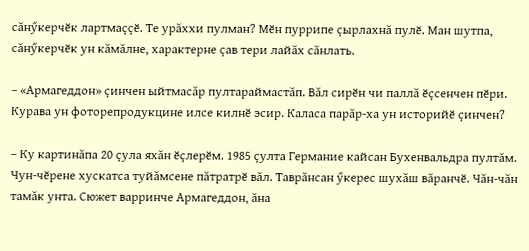сăнӳкерчӗк лартмаççӗ. Те урăххи пулман? Мӗн пуррипе çырлахнă пулӗ. Ман шутпа, сăнӳкерчӗк ун кăмăлне, характерне çав тери лайăх сăнлать.

– «Армагеддон» çинчен ыйтмасăр пултараймастăп. Вăл сирӗн чи паллă ӗçсенчен пӗри. Курава ун фоторепродукцине илсе килнӗ эсир. Каласа парăр-ха ун историйӗ çинчен?

– Ку картинăпа 20 çула яхăн ӗçлерӗм. 1985 çулта Германие кайсан Бухенвальдра пултăм. Чун-чӗрене хускатса туйăмсене пăтратрӗ вăл. Таврăнсан ӳкерес шухăш вăранчӗ. Чăн-чăн тамăк унта. Сюжет варринче Армагеддон, ăна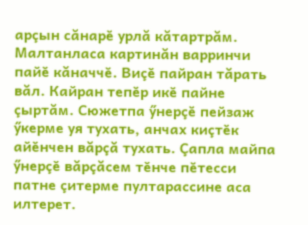арçын сăнарӗ урлă кăтартрăм. Малтанласа картинăн варринчи пайӗ кăначчӗ. Виçӗ пайран тăрать вăл. Кайран тепӗр икӗ пайне çыртăм. Сюжетпа ӳнерçӗ пейзаж ӳкерме уя тухать, анчах киçтӗк айӗнчен вăрçă тухать. Çапла майпа ӳнерçӗ вăрçăсем тӗнче пӗтесси патне çитерме пултарассине аса илтерет.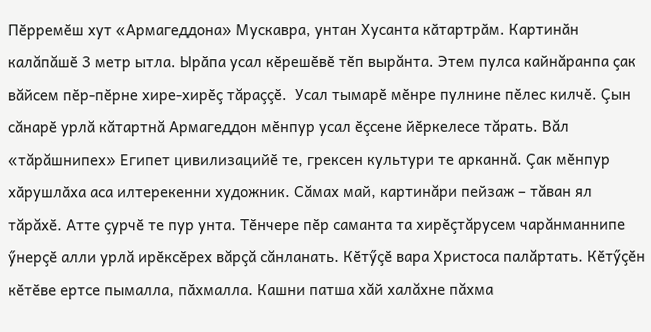Пӗрремӗш хут «Армагеддона» Мускавра, унтан Хусанта кӑтартрӑм. Картинӑн калăпăшӗ 3 метр ытла. Ырӑпа усал кӗрешӗвӗ тӗп вырăнта. Этем пулса кайнăранпа çак вăйсем пӗр-пӗрне хире-хирӗç тăраççӗ.  Усал тымарӗ мӗнре пулнине пӗлес килчӗ. Çын сăнарӗ урлă кăтартнă Армагеддон мӗнпур усал ӗçсене йӗркелесе тăрать. Вăл «тăрăшнипех» Египет цивилизацийӗ те, грексен культури те арканнă. Çак мӗнпур хӑрушлӑха аса илтерекенни художник. Сăмах май, картинăри пейзаж – тăван ял тăрăхӗ. Атте çурчӗ те пур унта. Тӗнчере пӗр саманта та хирӗçтăрусем чарăнманнипе ӳнерçӗ алли урлă ирӗксӗрех вăрçă сăнланать. Кӗтӳçӗ вара Христоса палăртать. Кӗтӳçӗн кӗтӗве ертсе пымалла, пӑхмалла. Кашни патша хăй халăхне пăхма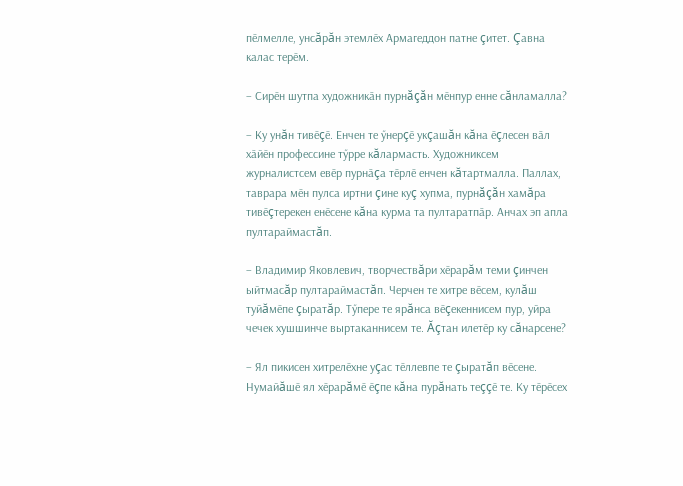пӗлмелле, унсăрăн этемлӗх Армагеддон патне çитет. Çавна калас терӗм.

– Сирӗн шутпа художникӑн пурнăçăн мӗнпур енне сăнламалла?

– Ку унăн тивӗçӗ. Енчен те ӳнерçӗ укçашăн кăна ӗçлесен вӑл хӑйӗн профессине тӳрре кăлармасть. Художниксем журналистсем евӗр пурнӑçа тӗрлӗ енчен кăтартмалла. Паллах, таврара мӗн пулса иртни çине куç хупма, пурнăçăн хамăра тивӗçтерекен енӗсене кăна курма та пултаратпӑр. Анчах эп апла пултараймастăп.

– Владимир Яковлевич, творчествăри хӗрарăм теми çинчен ыйтмасăр пултараймастăп. Черчен те хитре вӗсем, кулăш туйăмӗпе çыратăр. Тӳпере те ярăнса вӗçекеннисем пур, уйра чечек хушшинче выртаканнисем те. Ăçтан илетӗр ку сăнарсене?

– Ял пикисен хитрелӗхне уçас тӗллевпе те çыратăп вӗсене. Нумайăшӗ ял хӗрарăмӗ ӗçпе кăна пурăнать теççӗ те. Ку тӗрӗсех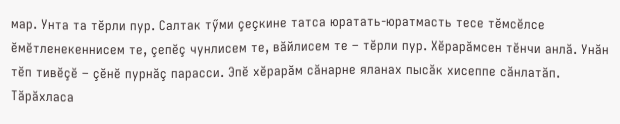мар. Унта та тӗрли пур. Салтак тӳми çеçкине татса юратать-юратмасть тесе тӗмсӗлсе ӗмӗтленекеннисем те, çепӗç чунлисем те, вăйлисем те – тӗрли пур. Хӗрарӑмсен тӗнчи анлă. Унăн тӗп тивӗçӗ – çӗнӗ пурнӑç парасси. Эпӗ хӗрарӑм сӑнарне яланах пысăк хисеппе сăнлатăп. Тăрăхласа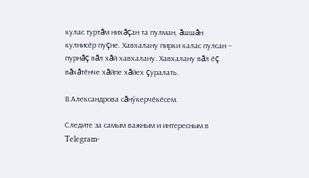кулас туртăм нихăçан та пулман, ăшшăн кулнисӗр пуçне. Хавхалану пирки калас пулсан – пурнăç вăл хăй хавхалану. Хавхалану вăл ӗç вăхăтӗнче хăйпе хăйех çуралать.

В.Александрова сăнӳкерчӗкӗсем.

Следите за самым важным и интересным в Telegram-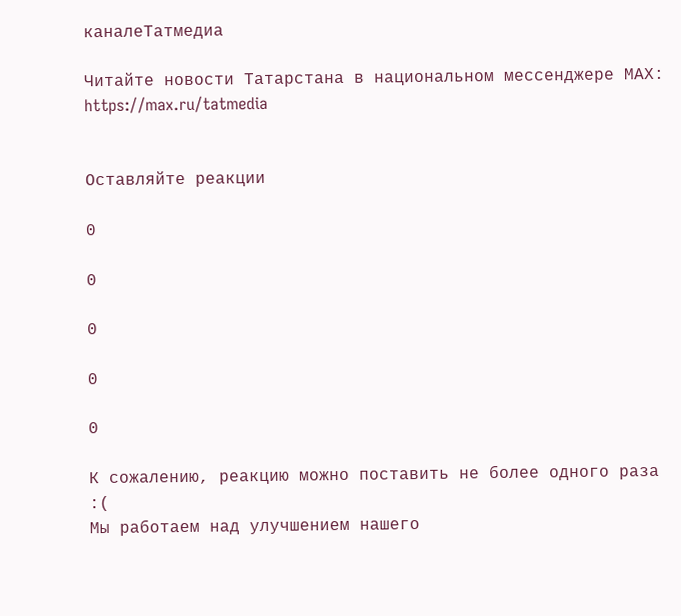каналеТатмедиа

Читайте новости Татарстана в национальном мессенджере MАХ: https://max.ru/tatmedia


Оставляйте реакции

0

0

0

0

0

К сожалению, реакцию можно поставить не более одного раза :(
Мы работаем над улучшением нашего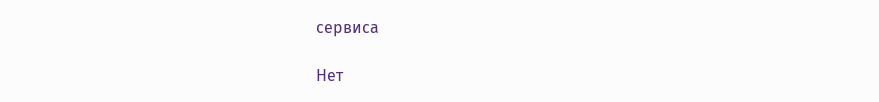сервиса

Нет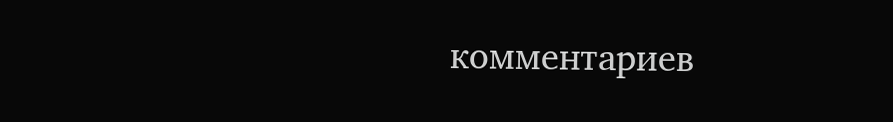комментариев